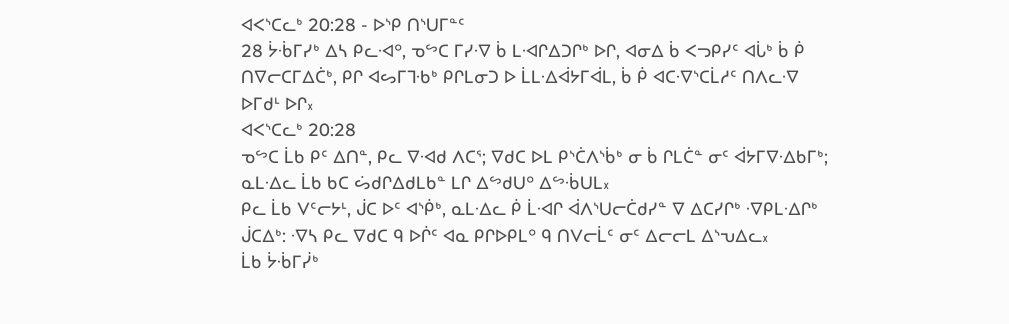ᐊᐸᔅᑕᓚᒃ 20:28 - ᐅᔅᑭ ᑎᔅᑌᒥᓐᑦ
28 ᔮᒀᒥᓯᒃ ᐃᓴ ᑭᓚᐗᐤ, ᓀᔥᑕ ᒥᓯᐌ ᑳ ᒪᐗᒋᐃᑐᒋᒃ ᐅᒋ, ᐊᓂᐃ ᑳ ᐸᓓᑭᓯᑦ ᐊᒑᒃ ᑳ ᑮ ᑎᐁᓕᑕᒥᐃᑖᒃ, ᑭᒋ ᐊᔕᒥᒣᑾᒃ ᑭᒋᒪᓂᑐ ᐅ ᒫᒪᐎᐋᔭᒥᐋᒪ, ᑳ ᑮ ᐊᑕᐌᔅᑕᒫᓱᑦ ᑎᐱᓚᐌ ᐅᒥᑯᒻ ᐅᒋ᙮
ᐊᐸᔅᑕᓚᒃ 20:28
ᓀᔥᑕ ᒫᑲ ᑭᑦ ᐃᑎᓐ, ᑭᓚ ᐁᐗᑯ ᐱᑕᕐ; ᐁᑯᑕ ᐅᒪ ᑭᔅᑖᐱᔅᑳᒃ ᓂ ᑳ ᒋᒪᑖᓐ ᓂᑦ ᐋᔭᒥᐁᐎᑲᒥᒃ; ᓇᒪᐎᓚ ᒫᑲ ᑲᑕ ᔖᑯᒋᐃᑯᒪᑲᓐ ᒪᒋ ᐃᔥᑯᑌᐤ ᐃᔥᒀᑌᒪ᙮
ᑭᓚ ᒫᑲ ᐯᑦᓕᔭᒻ, ᒎᑕ ᐅᑦ ᐊᔅᑮᒃ, ᓇᒪᐎᓚ ᑮ ᒫᐗᒋ ᐋᐱᔅᑌᓕᑖᑯᓯᓐ ᐁ ᐃᑕᓯᒋᒃ ᐌᑭᒪᐎᒋᒃ ᒎᑕᐃᒃ: ᐌᓴ ᑭᓚ ᐁᑯᑕ ᑫ ᐅᒌᑦ ᐊᓇ ᑭᒋᐅᑭᒪᐤ ᑫ ᑎᐯᓕᒫᑦ ᓂᑦ ᐃᓕᓕᒪ ᐃᔅᕃᐃᓚ᙮
ᒫᑲ ᔮᒀᒥᓰᒃ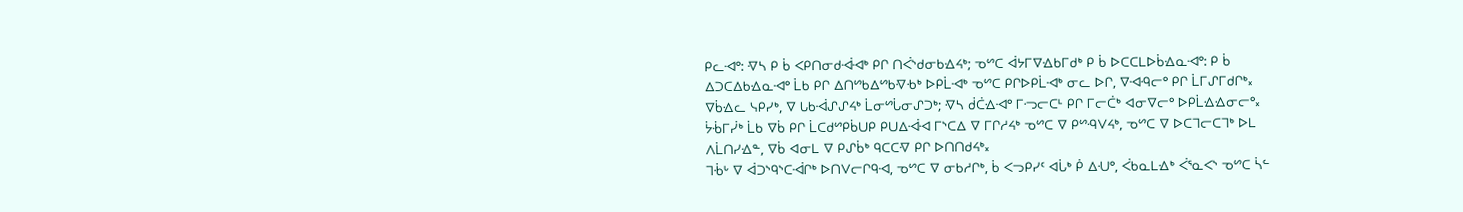ᑭᓚᐗᐤ: ᐌᓴ ᑭ ᑳ ᐸᑭᑎᓂᑯᐙᐗᒃ ᑭᒋ ᑎᐹᔅᑯᓂᑲᐎᔦᒃ; ᓀᔥᑕ ᐋᔭᒥᐁᐎᑲᒥᑯᒃ ᑭ ᑳ ᐅᑕᑕᒪᐅᑳᐎᓇᐗᐤ: ᑭ ᑳ ᐃᑐᑕᐃᑲᐎᓇᐗᐤ ᒫᑲ ᑭᒋ ᐃᑎᔥᑲᐃᔥᑲᐌᑾᒃ ᐅᑭᒫᐗᒃ ᓀᔥᑕ ᑭᒋᐅᑭᒫᐗᒃ ᓂᓚ ᐅᒋ, ᐁᐗᑴᓕᐤ ᑭᒋ ᒫᒥᔑᒥᑯᒋᒃ᙮
ᐁᑳᐎᓚ ᓭᑭᓯᒃ, ᐁ ᒐᑲᐙᔑᔑᔦᒃ ᒫᓂᔥᒑᓂᔑᑐᒃ; ᐌᓴ ᑰᑖᐎᐗᐤ ᒥᓜᓕᑕᒻ ᑭᒋ ᒥᓕᑖᒃ ᐊᓂᐁᓕᐤ ᐅᑭᒫᐎᐎᓂᓕᐤ᙮
ᔮᒀᒥᓰᒃ ᒫᑲ ᐁᑳ ᑭᒋ ᒫᑕᑯᔥᑭᑳᑌᑭ ᑭᑌᐃᐙᐗ ᒥᔅᑕᐃ ᐁ ᒥᒋᓱᔦᒃ ᓀᔥᑕ ᐁ ᑭᔥᑴᐯᔦᒃ, ᓀᔥᑕ ᐁ ᐅᑕᒣᓕᑕᒣᒃ ᐅᒪ ᐱᒫᑎᓯᐎᓐ, ᐁᑳ ᐊᓂᒪ ᐁ ᑭᔑᑳᒃ ᑫᑕᑕᐌ ᑭᒋ ᐅᑎᑎᑯᔦᒃ᙮
ᒣᒀᒡ ᐁ ᐋᑐᔅᑫᔅᑕᐙᒋᒃ ᐅᑎᐯᓕᒋᑫᐗ, ᓀᔥᑕ ᐁ ᓂᑲᓱᒋᒃ, ᑳ ᐸᓓᑭᓯᑦ ᐊᒑᒃ ᑮ ᐃᑗᐤ, ᐹᑲᓇᒪᐎᒃ ᐹᕐᓇᐸᔅ ᓀᔥᑕ ᓵᓪ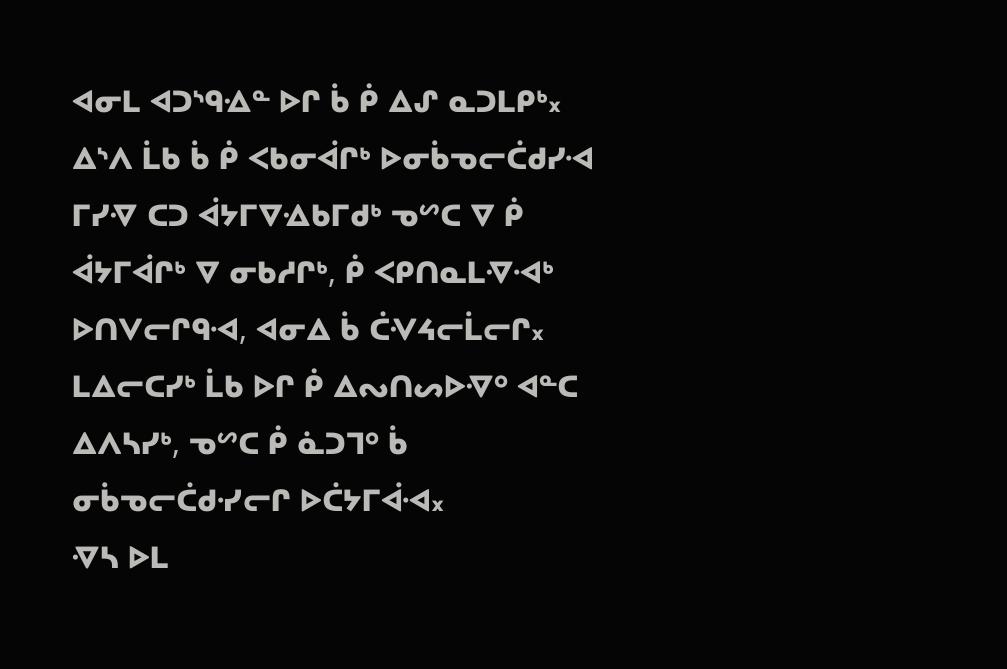ᐊᓂᒪ ᐊᑐᔅᑫᐎᓐ ᐅᒋ ᑳ ᑮ ᐃᔑ ᓇᑐᒪᑭᒃ᙮
ᐃᔅᐱ ᒫᑲ ᑳ ᑮ ᐸᑲᓂᐋᒋᒃ ᐅᓂᑳᓀᓕᑖᑯᓯᐗ ᒥᓯᐌ ᑕᑐ ᐋᔭᒥᐁᐎᑲᒥᑯᒃ ᓀᔥᑕ ᐁ ᑮ ᐋᔭᒥᐋᒋᒃ ᐁ ᓂᑲᓱᒋᒃ, ᑮ ᐸᑭᑎᓇᒪᐌᐗᒃ ᐅᑎᐯᓕᒋᑫᐗ, ᐊᓂᐃ ᑳ ᑖᐺᔦᓕᒫᓕᒋ᙮
ᒪᐃᓕᑕᓯᒃ ᒫᑲ ᐅᒋ ᑮ ᐃᔓᑎᔕᐅᐌᐤ ᐊᓐᑕ ᐃᐱᓴᓯᒃ, ᓀᔥᑕ ᑮ ᓈᑐᒣᐤ ᑳ ᓂᑳᓀᓕᑖᑯᓸᓕᒋ ᐅᑖᔭᒥᐋᐗ᙮
ᐌᓴ ᐅᒪ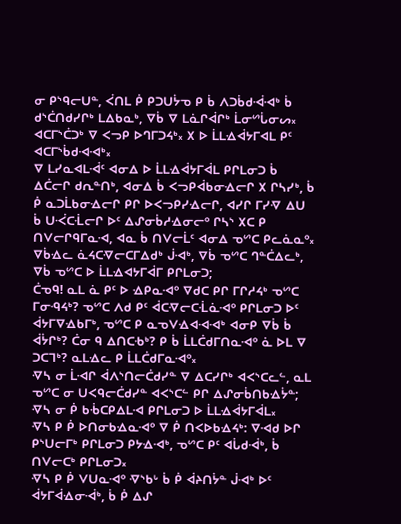ᓂ ᑭᔅᑫᓕᑌᓐ, ᐹᑎᒪ ᑮ ᑭᑐᑌᔮᓀ ᑭ ᑳ ᐱᑐᑳᑯᐙᐗᒃ ᑳ ᑯᔅᑖᑎᑯᓯᒋᒃ ᒪᐃᑲᓇᒃ, ᐁᑳ ᐁ ᒪᓈᒋᐋᒋᒃ ᒫᓂᔥᒑᓂᔕ᙮
ᐊᑕᒥᔅᑖᑐᒃ ᐁ ᐸᓓᑭ ᐅᒉᒥᑐᔦᒃ᙮ ᙭ ᐅ ᒫᒪᐎᐋᔭᒥᐊᒪ ᑭᑦ ᐊᑕᒥᔅᑳᑯᐗᐗᒃ᙮
ᐁ ᒪᓯᓇᐊᒪᐙᑦ ᐊᓂᐃ ᐅ ᒫᒪᐎᐋᔭᒥᐋᒪ ᑭᒋᒪᓂᑐ ᑳ ᐃᑖᓕᒋ ᑯᕆᓐᑎᒃ, ᐊᓂᐃ ᑳ ᐸᓓᑭᐋᑲᓂᐎᓕᒋ ᙭ ᒋᓴᓯᒃ, ᑳ ᑮ ᓇᑐᒫᑲᓂᐎᓕᒋ ᑭᒋ ᐅᐸᓓᑭᓯᐎᓕᒋ, ᐊᓯᒋ ᒥᓯᐌ ᐃᑌ ᑳ ᑌᑆᑕᒸᓕᒋ ᐅᑦ ᐃᔑᓂᑳᓱᐎᓂᓕᐤ ᒋᓴᔅ ᙭ᑕ ᑭ ᑎᐯᓕᒋᑫᒥᓇᐗ, ᐊᓇ ᑳ ᑎᐯᓕᒫᑦ ᐊᓂᐃ ᓀᔥᑕ ᑭᓚᓈᓇᐤ᙮
ᐁᑳᐎᓚ ᓈᔦᑕᐌᓕᑕᒥᐃᑯᒃ ᒎᐗᒃ, ᐁᑳ ᓀᔥᑕ ᒉᓐᑖᐃᓚᒃ, ᐁᑳ ᓀᔥᑕ ᐅ ᒫᒪᐎᐊᔭᒥᐋᒥ ᑭᒋᒪᓂᑐ;
ᑖᓀᑫ! ᓇᒪ ᓈ ᑭᑦ ᐅ ᐎᑭᓇᐗᐤ ᐁᑯᑕ ᑭᒋ ᒥᒋᓱᔦᒃ ᓀᔥᑕ ᒥᓂᑴᔦᒃ? ᓀᔥᑕ ᐱᑯ ᑭᑦ ᐋᑕᐌᓕᑕᒸᓈᐗᐤ ᑭᒋᒪᓂᑐ ᐅᑦ ᐋᔭᒥᐁᐎᑲᒥᒃ, ᓀᔥᑕ ᑭ ᓇᓀᐯᐎᐊᐗᐗᒃ ᐊᓂᑭ ᐁᑳ ᑳ ᐋᔮᒋᒃ? ᑖᓂ ᑫ ᐃᑎᑕᑾᒃ? ᑭ ᑳ ᒫᒪᑖᑯᒥᑎᓇᐗᐤ ᓈ ᐅᒪ ᐁ ᑐᑕᒣᒃ? ᓇᒪᐎᓚ ᑭ ᒫᒪᑖᑯᒥᓇᐗᐤ᙮
ᐌᓴ ᓂ ᒫᐗᒋ ᐋᐱᔅᑎᓕᑖᑯᓯᓐ ᐁ ᐃᑕᓯᒋᒃ ᐊᐸᔅᑕᓚᓪ, ᓇᒪ ᓀᔥᑕ ᓂ ᑌᐸᑫᓕᑖᑯᓯᓐ ᐊᐸᔅᑕᓪ ᑭᒋ ᐃᔑᓂᑳᑎᑲᐎᔮᓐ; ᐌᓴ ᓂ ᑮ ᑲᒀᑕᑭᐃᒪᐗ ᑭᒋᒪᓂᑐ ᐅ ᒫᒪᐎᐋᔭᒥᐋᒪ᙮
ᐌᓴ ᑭ ᑮ ᐅᑎᓂᑲᐎᓇᐗᐤ ᐁ ᑮ ᑎᐸᐅᑲᐎᔦᒃ: ᐁᐗᑯ ᐅᒋ ᑭᔅᑌᓕᒥᒃ ᑭᒋᒪᓂᑐ ᑭᔭᐎᐗᒃ, ᓀᔥᑕ ᑭᑦ ᐊᒑᑯᐙᒃ, ᑳ ᑎᐯᓕᑕᒃ ᑭᒋᒪᓂᑐ᙮
ᐌᓴ ᑭ ᑮ ᐯᑌᓇᐗᐤ ᐌᔅᑲᒡ ᑳ ᑮ ᐋᔨᑎᔮᓐ ᒎᐗᒃ ᐅᑦ ᐋᔭᒥᐋᐎᓂᐙᒃ, ᑳ ᑮ ᐃᔑ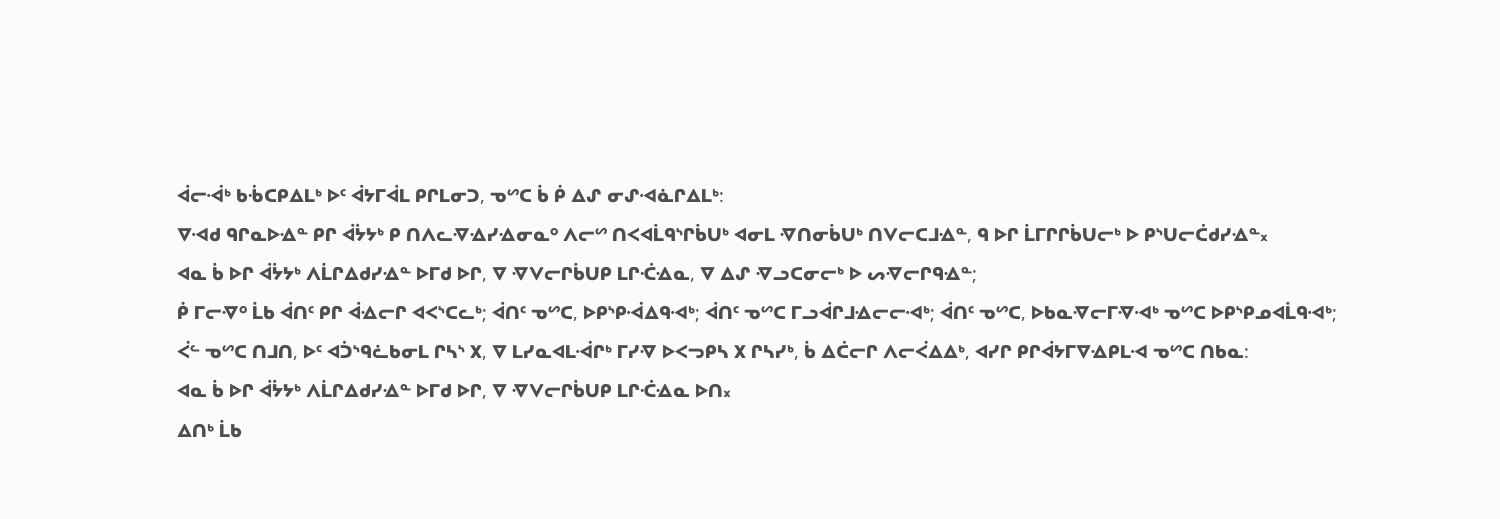ᐋᓕᐙᒃ ᑲᒀᑕᑭᐃᒪᒃ ᐅᑦ ᐋᔭᒥᐋᒪ ᑭᒋᒪᓂᑐ, ᓀᔥᑕ ᑳ ᑮ ᐃᔑ ᓂᔑᐗᓈᒋᐃᒪᒃ:
ᐁᐗᑯ ᑫᒋᓇᐅᐎᓐ ᑭᒋ ᐋᔮᔭᒃ ᑭ ᑎᐱᓚᐌᐎᓯᐎᓂᓇᐤ ᐱᓕᔥ ᑎᐸᐊᒫᑫᔅᒋᑳᑌᒃ ᐊᓂᒪ ᐌᑎᓂᑳᑌᒃ ᑎᐯᓕᑕᒧᐎᓐ, ᑫ ᐅᒋ ᒫᒥᒋᒋᑳᑌᓕᒃ ᐅ ᑭᔅᑌᓕᑖᑯᓯᐎᓐ᙮
ᐊᓇ ᑳ ᐅᒋ ᐋᔮᔭᒃ ᐱᒫᒋᐃᑯᓯᐎᓐ ᐅᒥᑯ ᐅᒋ, ᐁ ᐌᐯᓕᒋᑳᑌᑭ ᒪᒋᑣᐎᓇ, ᐁ ᐃᔑ ᐌᓗᑕᓂᓕᒃ ᐅ ᔕᐌᓕᒋᑫᐎᓐ;
ᑮ ᒥᓕᐌᐤ ᒫᑲ ᐋᑎᑦ ᑭᒋ ᐋᐎᓕᒋ ᐊᐸᔅᑕᓚᒃ; ᐋᑎᑦ ᓀᔥᑕ, ᐅᑭᔅᑭᐙᐃᑫᐗᒃ; ᐋᑎᑦ ᓀᔥᑕ ᒥᓗᐋᒋᒧᐎᓕᓕᐗᒃ; ᐋᑎᑦ ᓀᔥᑕ, ᐅᑲᓇᐌᓕᒥᐌᐗᒃ ᓀᔥᑕ ᐅᑭᔅᑭᓄᐊᒫᑫᐗᒃ;
ᐹᓪ ᓀᔥᑕ ᑎᒧᑎ, ᐅᑦ ᐊᑑᔅᑫᓛᑲᓂᒪ ᒋᓴᔅ ᙭, ᐁ ᒪᓯᓇᐊᒪᐙᒋᒃ ᒥᓯᐌ ᐅᐸᓓᑭᓴ ᙭ ᒋᓴᓯᒃ, ᑳ ᐃᑖᓕᒋ ᐱᓕᐹᐃᐃᒃ, ᐊᓯᒋ ᑭᒋᐋᔭᒥᐁᐎᑭᒪᐗ ᓀᔥᑕ ᑎᑲᓇ:
ᐊᓇ ᑳ ᐅᒋ ᐋᔮᔭᒃ ᐱᒫᒋᐃᑯᓯᐎᓐ ᐅᒥᑯ ᐅᒋ, ᐁ ᐌᐯᓕᒋᑳᑌᑭ ᒪᒋᑣᐎᓇ ᐅᑎ᙮
ᐃᑎᒃ ᒫᑲ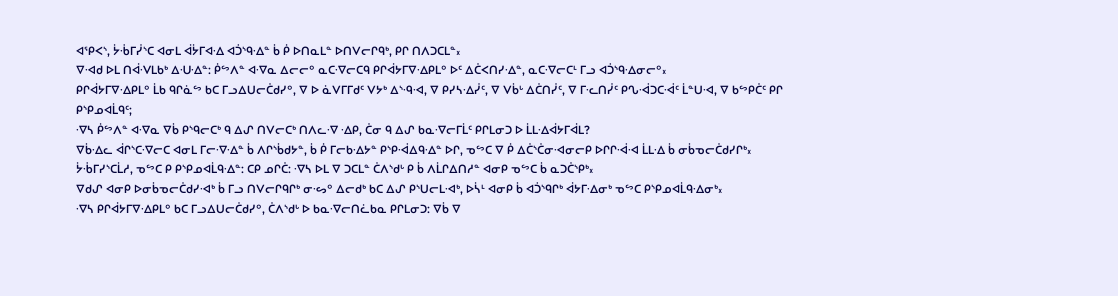ᐊᕐᑭᐸᔅ, ᔮᒀᒥᓰᔅᑕ ᐊᓂᒪ ᐋᔮᒥᐊᐎ ᐊᑑᔅᑫᐎᓐ ᑳ ᑮ ᐅᑎᓇᒪᓐ ᐅᑎᐯᓕᒋᑫᒃ, ᑭᒋ ᑎᐱᑐᑕᒪᓐ᙮
ᐁᐗᑯ ᐅᒪ ᑎᐋᐺᒪᑲᒃ ᐃᑗᐎᓐ: ᑮᔥᐱᓐ ᐊᐌᓇ ᐃᓕᓕᐤ ᓇᑕᐌᓕᑕᑫ ᑭᒋᐋᔭᒥᐁᐎᑭᒪᐤ ᐅᑦ ᐃᑖᐸᑎᓯᐎᓐ, ᓇᑕᐌᓕᑕᒻ ᒥᓗ ᐊᑑᔅᑫᐎᓂᓕᐤ᙮
ᑭᒋᐋᔭᒥᐁᐎᑭᒪᐤ ᒫᑲ ᑫᒋᓈᔥ ᑲᑕ ᒥᓗᐃᑌᓕᑖᑯᓯᐤ, ᐁ ᐅ ᓈᐯᒥᒥᑯᑦ ᐯᔭᒃ ᐃᔅᑴᐗ, ᐁ ᑭᓯᓴᐎᓰᑦ, ᐁ ᐯᑳᒡ ᐃᑖᑎᓰᑦ, ᐁ ᒥᓦᑎᓰᑦ ᑭᔐᐙᑐᑕᐙᑦ ᒫᓐᑌᐗ, ᐁ ᑲᔥᑭᑖᑦ ᑭᒋ ᑭᔅᑭᓄᐊᒫᑫᑦ;
ᐌᓴ ᑮᔥᐱᓐ ᐊᐌᓇ ᐁᑳ ᑭᔅᑫᓕᑕᒃ ᑫ ᐃᔑ ᑎᐯᓕᑕᒃ ᑎᐱᓚᐌ ᐎᑭ, ᑖᓂ ᑫ ᐃᔑ ᑲᓇᐌᓕᒥᒫᑦ ᑭᒋᒪᓂᑐ ᐅ ᒫᒪᐎᐋᔭᒥᐋᒪ?
ᐁᑳᐎᓚ ᐋᒋᔅᑕᐌᓕᑕ ᐊᓂᒪ ᒥᓕᐌᐎᓐ ᑳ ᐱᒋᔅᑳᑯᔭᓐ, ᑳ ᑮ ᒥᓕᑲᐎᔭᓐ ᑭᔅᑭᐙᐃᑫᐎᓐ ᐅᒋ, ᓀᔥᑕ ᐁ ᑮ ᐃᑖᔅᑖᓂᐗᓂᓕᑭ ᐅᒋᒋᐙᐗ ᒫᒪᐎ ᑳ ᓂᑳᓀᓕᑖᑯᓯᒋᒃ᙮
ᔮᒀᒥᓯᔅᑕᒫᓱ, ᓀᔥᑕ ᑭ ᑭᔅᑭᓄᐊᒫᑫᐎᓐ: ᑕᑭ ᓄᒋᑖ: ᐌᓴ ᐅᒪ ᐁ ᑐᑕᒪᓐ ᑖᐱᔅᑯᒡ ᑭ ᑳ ᐱᒫᒋᐃᑎᓱᓐ ᐊᓂᑭ ᓀᔥᑕ ᑳ ᓇᑐᑖᔅᑭᒃ᙮
ᐁᑯᔑ ᐊᓂᑭ ᐅᓂᑳᓀᓕᑖᑯᓯᐗᒃ ᑳ ᒥᓗ ᑎᐯᓕᒋᑫᒋᒃ ᓂᔡᐤ ᐃᓕᑯᒃ ᑲᑕ ᐃᔑ ᑭᔅᑌᓕᒪᐗᒃ, ᐅᓵᒻ ᐊᓂᑭ ᑳ ᐊᑑᔅᑫᒋᒃ ᐋᔭᒥᐎᓂᒃ ᓀᔥᑕ ᑭᔅᑭᓄᐊᒫᑫᐎᓂᒃ᙮
ᐌᓴ ᑭᒋᐋᔭᒥᐁᐎᑭᒪᐤ ᑲᑕ ᒥᓗᐃᑌᓕᑖᑯᓯᐤ, ᑖᐱᔅᑯᒡ ᐅ ᑲᓇᐌᓕᑎᓛᑲᓇ ᑭᒋᒪᓂᑐ: ᐁᑳ ᐁ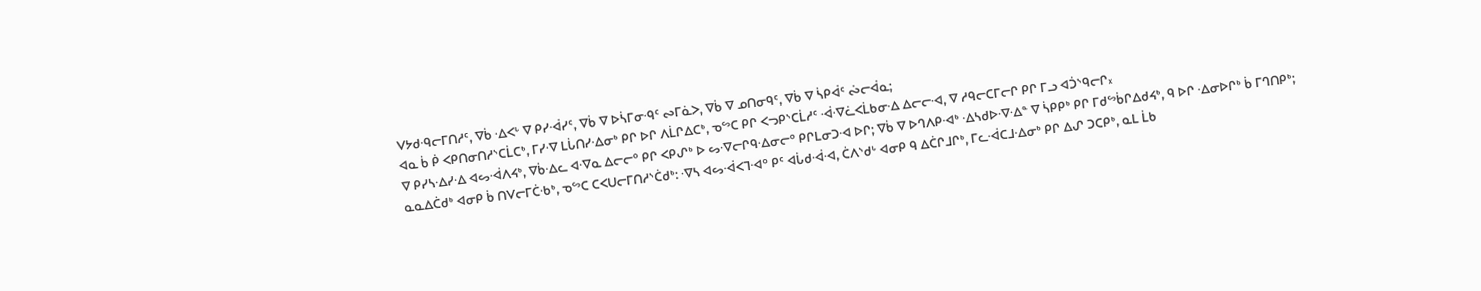ᐯᔭᑯᑴᓕᒥᑎᓱᑦ, ᐁᑳ ᐎᐸᒡ ᐁ ᑭᓯᐙᓯᑦ, ᐁᑳ ᐁ ᐅᓵᒥᓂᑴᑦ ᔓᒥᓈᐳ, ᐁᑳ ᐁ ᓄᑎᓂᑫᑦ, ᐁᑳ ᐁ ᓵᑭᐋᑦ ᔔᓕᐋᓇ;
ᐊᓇ ᑳ ᑮ ᐸᑭᑎᓂᑎᓱᔅᑕᒫᑕᒃ, ᒥᓯᐌ ᒪᒑᑎᓯᐎᓂᒃ ᑭᒋ ᐅᒋ ᐱᒫᒋᐃᑕᒃ, ᓀᔥᑕ ᑭᒋ ᐸᓓᑭᔅᑕᒫᓱᑦ ᐙᐌᓛᐸᒫᑲᓂᐎ ᐃᓕᓕᐗ, ᐁ ᓱᑫᓕᑕᒥᓕᒋ ᑭᒋ ᒥᓗ ᐊᑑᔅᑫᓕᒋ᙮
ᐁ ᑭᓯᓴᐎᓯᐎ ᐊᔕᐙᐱᔦᒃ, ᐁᑳᐎᓚ ᐊᐌᓇ ᐃᓕᓕᐤ ᑭᒋ ᐸᑭᔑᒃ ᐅ ᔕᐌᓕᒋᑫᐎᓂᓕᐤ ᑭᒋᒪᓂᑐᐗ ᐅᒋ; ᐁᑳ ᐁ ᐅᒉᐱᑭᐗᒃ ᐎᓴᑯᐅᐌᐎᓐ ᐁ ᓵᑭᑭᒃ ᑭᒋ ᒥᑯᔥᑳᒋᐃᑯᔦᒃ, ᑫ ᐅᒋ ᐎᓂᐅᒋᒃ ᑳ ᒥᒉᑎᑭᒃ;
ᓇᓇᐃᑖᑯᒃ ᐊᓂᑭ ᑳ ᑎᐯᓕᒥᑖᑾᒃ, ᓀᔥᑕ ᑕᐸᑌᓕᒥᑎᓱᔅᑖᑯᒃ: ᐌᓴ ᐊᔕᐙᐸᒣᐗᐤ ᑭᑦ ᐊᒑᑯᐙᐗ, ᑖᐱᔅᑯᒡ ᐊᓂᑭ ᑫ ᐃᑖᒋᒧᒋᒃ, ᒥᓚᐙᑕᒧᐎᓂᒃ ᑭᒋ ᐃᔑ ᑐᑕᑭᒃ, ᓇᒪ ᒫᑲ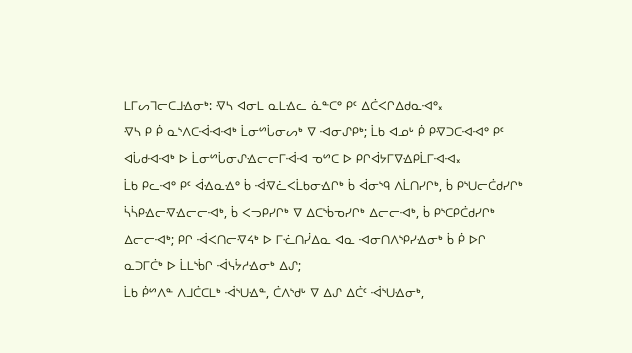ᒪᒥᔕᒣᓕᑕᒧᐎᓂᒃ: ᐌᓴ ᐊᓂᒪ ᓇᒪᐎᓚ ᓈᓐᑕᐤ ᑭᑦ ᐃᑖᐸᒋᐃᑯᓇᐗᐤ᙮
ᐌᓴ ᑭ ᑮ ᓇᔅᐱᑕᐙᐗᐗᒃ ᒫᓂᔥᒑᓂᔕᒃ ᐁ ᐗᓂᔑᑭᒃ; ᒫᑲ ᐊᓄᒡ ᑮ ᑭᐌᑐᑕᐗᐗᐤ ᑭᑦ ᐊᒑᑯᐗᐗᒃ ᐅ ᒫᓂᔥᒑᓂᔑᐎᓕᓕᒥᐙᐗ ᓀᔥᑕ ᐅ ᑭᒋᐋᔭᒥᐁᐎᑭᒫᒥᐗᐗ᙮
ᒫᑲ ᑭᓚᐗᐤ ᑭᑦ ᐋᐎᓇᐎᐤ ᑳ ᐙᐌᓛᐸᒫᑲᓂᐎᒋᒃ ᑳ ᐋᓂᔅᑫ ᐱᒫᑎᓯᒋᒃ, ᑳ ᑭᔅᑌᓕᑖᑯᓯᒋᒃ ᓵᓵᑭᐎᓕᐌᐎᓕᓕᐗᒃ, ᑳ ᐸᓓᑭᓯᒋᒃ ᐁ ᐃᑕᔅᑳᓀᓯᒋᒃ ᐃᓕᓕᐗᒃ, ᑳ ᑭᔅᑕᑭᑖᑯᓯᒋᒃ ᐃᓕᓕᐗᒃ; ᑭᒋ ᐙᐸᑎᓕᐌᔦᒃ ᐅ ᒥᓨᑎᓰᐃᓇ ᐊᓇ ᐗᓂᑎᐱᔅᑭᓯᐎᓂᒃ ᑳ ᑮ ᐅᒋ ᓇᑐᒥᑖᒃ ᐅ ᒫᒪᔅᑳᒋ ᐙᓭᔮᓱᐎᓂᒃ ᐃᔑ;
ᒫᑲ ᑮᔥᐱᓐ ᐱᒧᑖᑕᒪᒃ ᐙᔅᑌᐎᓐ, ᑖᐱᔅᑯᒡ ᐁ ᐃᔑ ᐃᑖᑦ ᐙᔅᑌᐎᓂᒃ,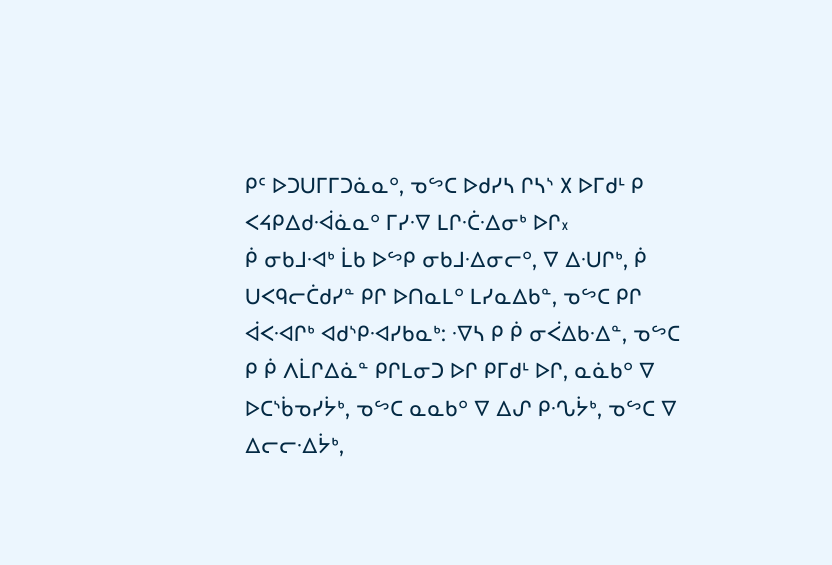ᑭᑦ ᐅᑐᑌᒥᒥᑐᓈᓇᐤ, ᓀᔥᑕ ᐅᑯᓯᓴ ᒋᓴᔅ ᙭ ᐅᒥᑯᒻ ᑭ ᐸᔦᑭᐃᑯᐙᓈᓇᐤ ᒥᓯᐌ ᒪᒋᑣᐎᓂᒃ ᐅᒋ᙮
ᑮ ᓂᑲᒧᐗᒃ ᒫᑲ ᐅᔥᑭ ᓂᑲᒧᐎᓂᓕᐤ, ᐁ ᐃᑗᒋᒃ, ᑮ ᑌᐸᑫᓕᑖᑯᓯᓐ ᑭᒋ ᐅᑎᓇᒪᐤ ᒪᓯᓇᐃᑲᓐ, ᓀᔥᑕ ᑭᒋ ᐋᐸᐗᒋᒃ ᐊᑯᔅᑭᐗᓯᑲᓇᒃ: ᐌᓴ ᑭ ᑮ ᓂᐹᐃᑲᐎᓐ, ᓀᔥᑕ ᑭ ᑮ ᐱᒫᒋᐃᓈᓐ ᑭᒋᒪᓂᑐ ᐅᒋ ᑭᒥᑯᒻ ᐅᒋ, ᓇᓈᑲᐤ ᐁ ᐅᑕᔅᑳᓀᓯᔮᒃ, ᓀᔥᑕ ᓇᓇᑲᐤ ᐁ ᐃᔑ ᑭᔗᔮᒃ, ᓀᔥᑕ ᐁ ᐃᓕᓕᐎᔮᒃ,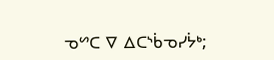ᓀᔥᑕ ᐁ ᐃᑕᔅᑳᓀᓯᔮᒃ;